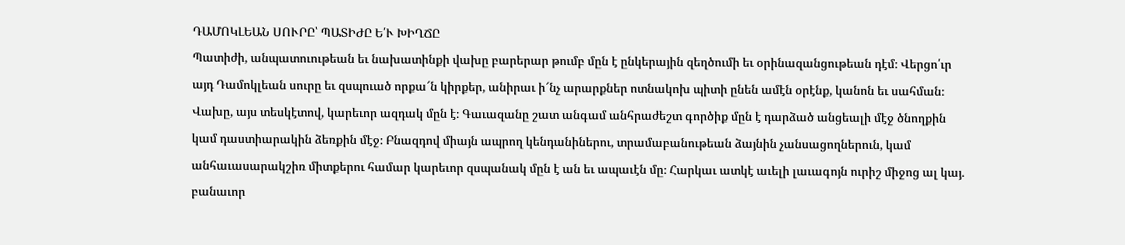ԴԱՄՈԿԼԵԱՆ ՍՈՒՐԸ՝ ՊԱՏԻԺԸ Ե՛Ւ ԽԻՂՃԸ
Պատիժի, անպատուութեան եւ նախատինքի վախը բարերար թումբ մըն է ընկերային զեղծումի եւ օրինազանցութեան դէմ։ Վերցո՛ւր այդ Դամոկլեան սուրը եւ զսպուած որքա՜ն կիրքեր, անիրաւ ի՜նչ արարքներ ոտնակոխ պիտի ընեն ամէն օրէնք, կանոն եւ սահման։
Վախը, այս տեսկէտով, կարեւոր ազդակ մըն է։ Գաւազանը շատ անգամ անհրաժեշտ գործիք մըն է դարձած անցեալի մէջ ծնողքին կամ դաստիարակին ձեռքին մէջ։ Բնազդով միայն ապրող կենդանիներու, տրամաբանութեան ձայնին չանսացողներուն, կամ անհաւասարակշիռ միտքերու համար կարեւոր զսպանակ մըն է ան եւ ապաւէն մը։ Հարկաւ ատկէ աւելի լաւագոյն ուրիշ միջոց ալ կայ. բանաւոր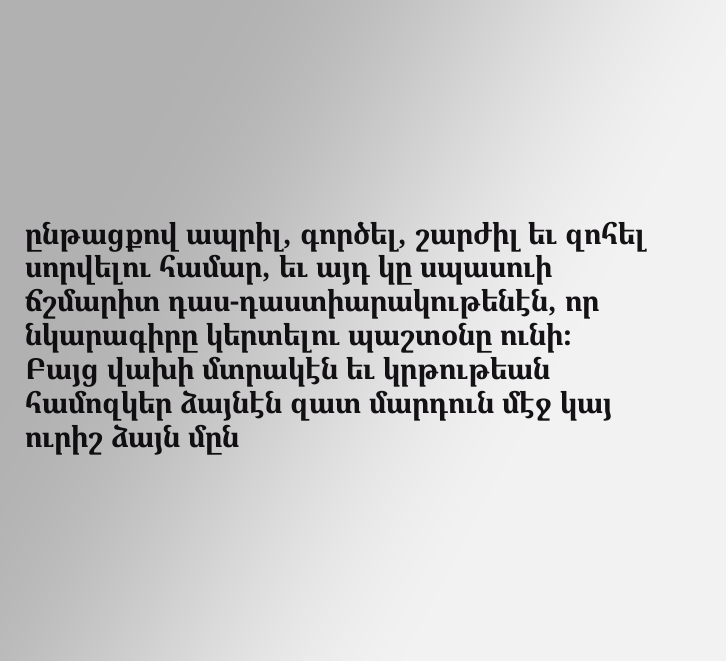ընթացքով ապրիլ, գործել, շարժիլ եւ զոհել սորվելու համար, եւ այդ կը սպասուի ճշմարիտ դաս-դաստիարակութենէն, որ նկարագիրը կերտելու պաշտօնը ունի։
Բայց վախի մտրակէն եւ կրթութեան համոզկեր ձայնէն զատ մարդուն մէջ կայ ուրիշ ձայն մըն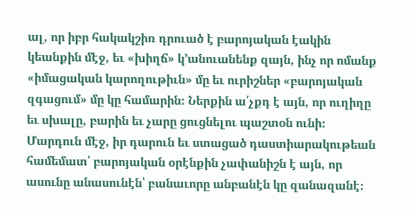ալ, որ իբր հակակշիռ դրուած է բարոյական էակին կեանքին մէջ, եւ «խիղճ» կ՚անուանենք զայն, ինչ որ ոմանք «իմացական կարողութիւն» մը եւ ուրիշներ «բարոյական զգացում» մը կը համարին։ Ներքին ա՛չքդ է այն, որ ուղիղը եւ սխալը, բարին եւ չարը ցուցնելու պաշտօն ունի։
Մարդուն մէջ, իր դարուն եւ ստացած դաստիարակութեան համեմատ՝ բարոյական օրէնքին չափանիշն է այն, որ ասունը անասունէն՝ բանաւորը անբանէն կը զանազանէ։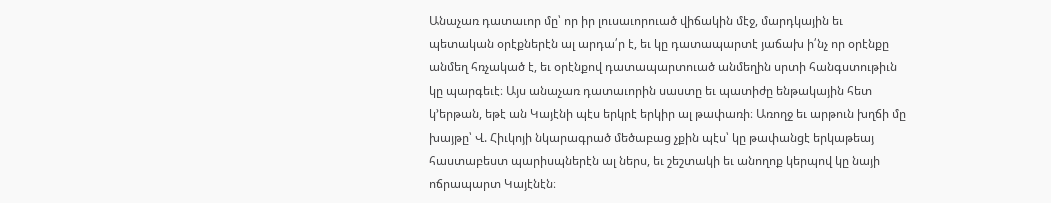Անաչառ դատաւոր մը՝ որ իր լուսաւորուած վիճակին մէջ, մարդկային եւ պետական օրէքներէն ալ արդա՛ր է, եւ կը դատապարտէ յաճախ ի՛նչ որ օրէնքը անմեղ հռչակած է, եւ օրէնքով դատապարտուած անմեղին սրտի հանգստութիւն կը պարգեւէ։ Այս անաչառ դատաւորին սաստը եւ պատիժը ենթակային հետ կ՚երթան, եթէ ան Կայէնի պէս երկրէ երկիր ալ թափառի։ Առողջ եւ արթուն խղճի մը խայթը՝ Վ. Հիւկոյի նկարագրած մեծաբաց չքին պէս՝ կը թափանցէ երկաթեայ հաստաբեստ պարիսպներէն ալ ներս, եւ շեշտակի եւ անողոք կերպով կը նայի ոճրապարտ Կայէնէն։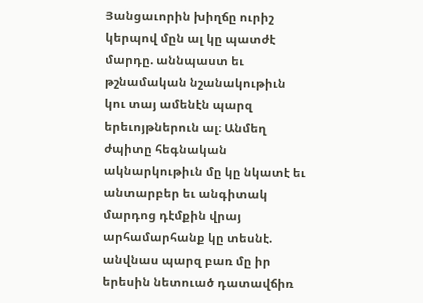Յանցաւորին խիղճը ուրիշ կերպով մըն ալ կը պատժէ մարդը. աննպաստ եւ թշնամական նշանակութիւն կու տայ ամենէն պարզ երեւոյթներուն ալ։ Անմեղ ժպիտը հեգնական ակնարկութիւն մը կը նկատէ եւ անտարբեր եւ անգիտակ մարդոց դէմքին վրայ արհամարհանք կը տեսնէ. անվնաս պարզ բառ մը իր երեսին նետուած դատավճիռ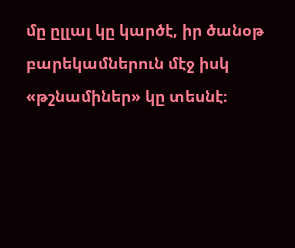մը ըլլալ կը կարծէ, իր ծանօթ բարեկամներուն մէջ իսկ «թշնամիներ» կը տեսնէ։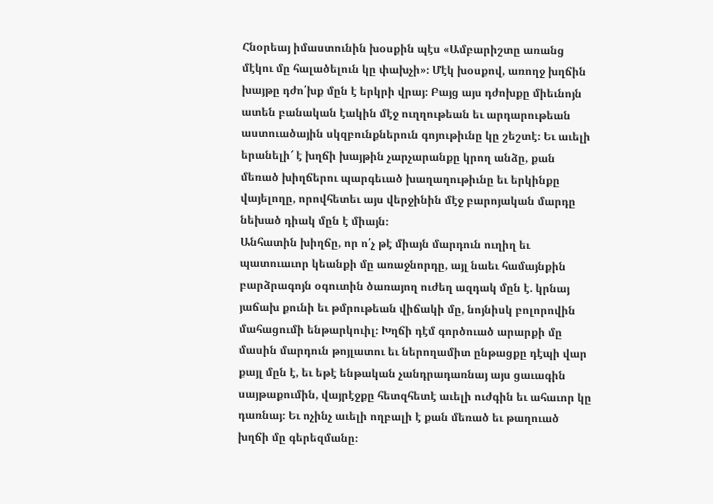Հնօրեայ իմաստունին խօսքին պէս «Ամբարիշտը առանց մէկու մը հալածելուն կը փախչի»։ Մէկ խօսքով, առողջ խղճին խայթը դժո՛խք մըն է երկրի վրայ։ Բայց այս դժոխքը միեւնոյն ատեն բանական էակին մէջ ուղղութեան եւ արդարութեան աստուածային սկզբունքներուն գոյութիւնը կը շեշտէ։ Եւ աւելի երանելի՜ է խղճի խայթին չարչարանքը կրող անձը, քան մեռած խիղճերու պարգեւած խաղաղութիւնը եւ երկինքը վայելողը, որովհետեւ այս վերջինին մէջ բարոյական մարդը նեխած դիակ մըն է միայն։
Անհատին խիղճը, որ ո՛չ թէ միայն մարդուն ուղիղ եւ պատուաւոր կեանքի մը առաջնորդը, այլ նաեւ համայնքին բարձրագոյն օգուտին ծառայող ուժեղ ազդակ մըն է. կրնայ յաճախ քունի եւ թմրութեան վիճակի մը, նոյնիսկ բոլորովին մահացումի ենթարկուիլ։ Խղճի դէմ գործուած արարքի մը մասին մարդուն թոյլատու եւ ներողամիտ ընթացքը դէպի վար քայլ մըն է, եւ եթէ ենթական չանդրադառնայ այս ցաւագին սայթաքումին, վայրէջքը հետզհետէ աւելի ուժգին եւ ահաւոր կը դառնայ։ Եւ ոչինչ աւելի ողբալի է քան մեռած եւ թաղուած խղճի մը գերեզմանը։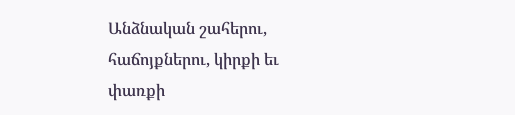Անձնական շահերու, հաճոյքներու, կիրքի եւ փառքի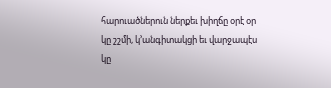հարուածներուն ներքեւ խիղճը օրէ օր կը շշմի, կ՚անգիտակցի եւ վարջապէս կը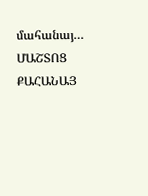մահանայ…
ՄԱՇՏՈՑ ՔԱՀԱՆԱՅ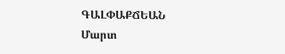ԳԱԼՓԱՔՃԵԱՆ
Մարտ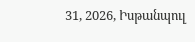31, 2026, Իսթանպուլ